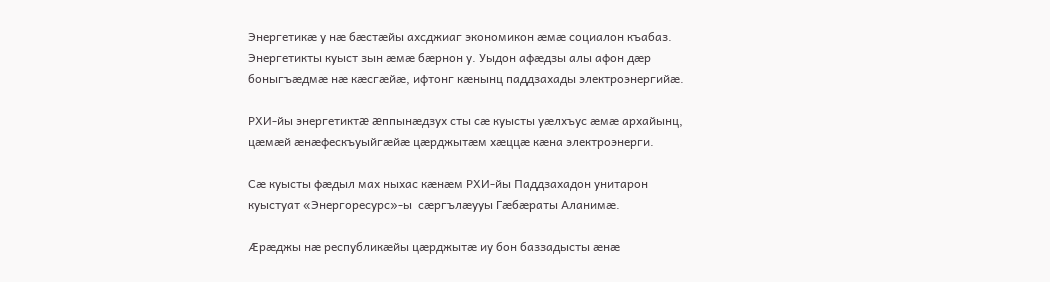Энергетикæ у нæ бæстæйы ахсджиаг экономикон æмæ социалон къабаз. Энергетикты куыст зын æмæ бæрнон у. Уыдон афæдзы алы афон дæр боныгъæдмæ нæ кæсгæйæ, ифтонг кæнынц паддзахады электроэнергийæ.

РХИ-йы энергетиктæ æппынæдзух сты сæ куысты уæлхъус æмæ архайынц, цæмæй æнæфескъуыйгæйæ цæрджытæм хæццæ кæна электроэнерги.

Сæ куысты фæдыл мах ныхас кæнæм РХИ-йы Паддзахадон унитарон куыстуат «Энергоресурс»-ы  сæргълæууы Гæбæраты Аланимæ.

Æрæджы нæ республикæйы цæрджытæ иу бон баззадысты æнæ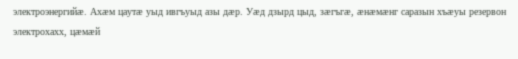электроэнергийæ. Ахæм цаутæ уыд ивгъуыд азы дæр. Уæд дзырд цыд, зæгъгæ, æнæмæнг саразын хъæуы резервон электрохахх, цæмæй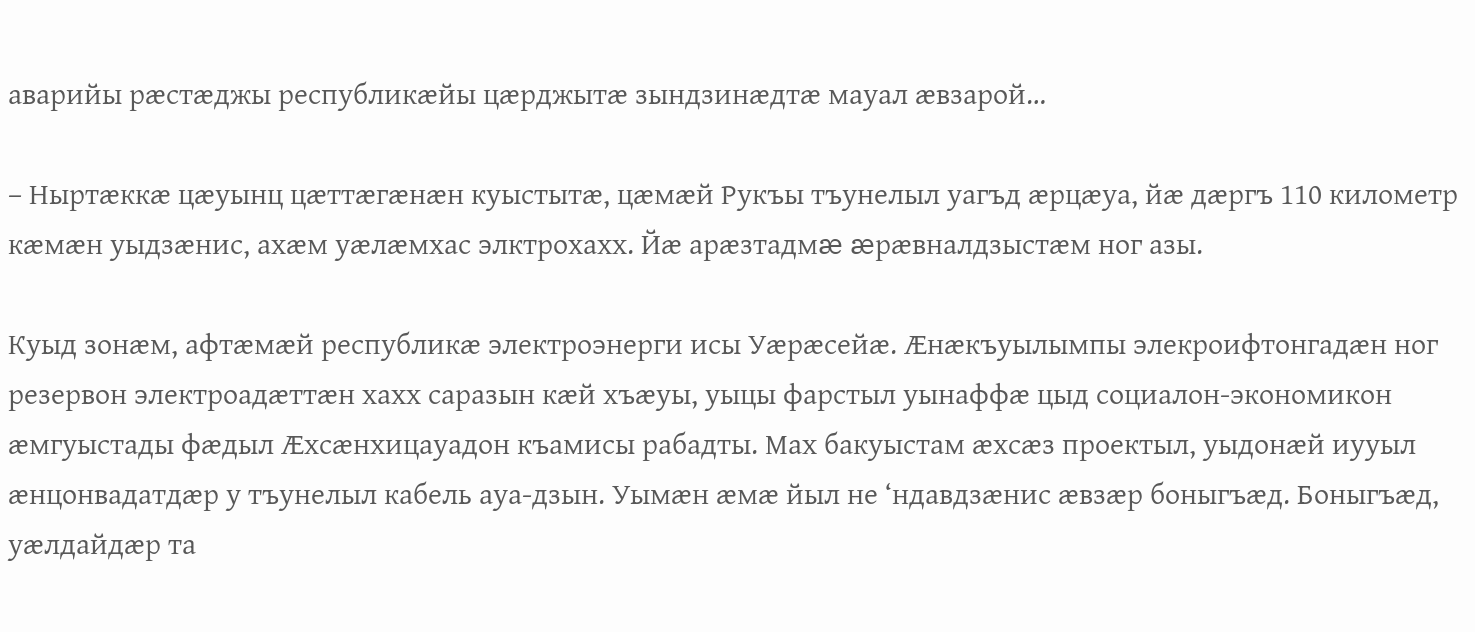аварийы рæстæджы республикæйы цæрджытæ зындзинæдтæ мауал æвзарой…

– Ныртæккæ цæуынц цæттæгæнæн куыстытæ, цæмæй Рукъы тъунелыл уагъд æрцæуа, йæ дæргъ 110 километр кæмæн уыдзæнис, ахæм уæлæмхас элктрохахх. Йæ арæзтадмæ æрæвналдзыстæм ног азы.

Куыд зонæм, афтæмæй республикæ электроэнерги исы Уæрæсейæ. Æнæкъуылымпы элекроифтонгадæн ног резервон электроадæттæн хахх саразын кæй хъæуы, уыцы фарстыл уынаффæ цыд социалон-экономикон æмгуыстады фæдыл Æхсæнхицауадон къамисы рабадты. Мах бакуыстам æхсæз проектыл, уыдонæй иууыл æнцонвадатдæр у тъунелыл кабель ауа-дзын. Уымæн æмæ йыл не ‘ндавдзæнис æвзæр боныгъæд. Боныгъæд, уæлдайдæр та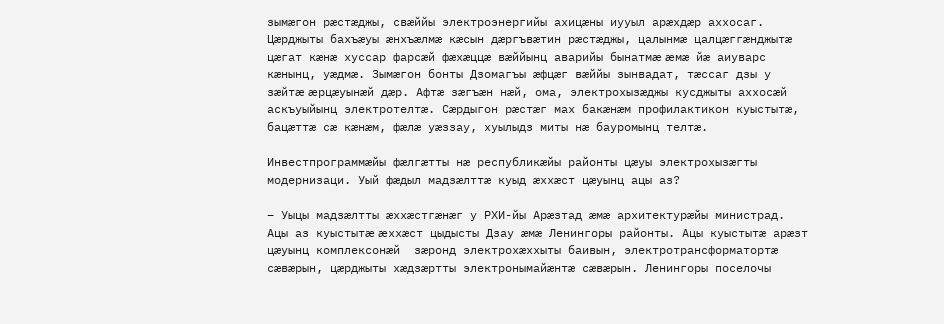зымæгон рæстæджы, свæййы электроэнергийы ахицæны иууыл арæхдæр аххосаг. Цæрджыты бахъæуы æнхъæлмæ кæсын дæргъвæтин рæстæджы, цалынмæ цалцæггæнджытæ цæгат кæнæ хуссар фарсæй фæхæццæ вæййынц аварийы бынатмæ æмæ йæ аиуварс кæнынц, уæдмæ. Зымæгон бонты Дзомагъы æфцæг вæййы зынвадат, тæссаг дзы у зæйтæ æрцæуынæй дæр. Афтæ зæгъæн нæй, ома, электрохызæджы кусджыты аххосæй аскъуыйынц электротелтæ. Сæрдыгон рæстæг мах бакæнæм профилактикон куыстытæ, бацæттæ сæ кæнæм, фæлæ уæззау, хуылыдз миты нæ бауромынц телтæ.

Инвестпрограммæйы фæлгæтты нæ республикæйы районты цæуы электрохызæгты модернизаци. Уый фæдыл мадзæлттæ куыд æххæст цæуынц ацы аз?

– Уыцы мадзæлтты æххæстгæнæг у РХИ-йы Арæзтад æмæ архитектурæйы министрад. Ацы аз куыстытæ æххæст цыдысты Дзау æмæ Ленингоры районты. Ацы куыстытæ арæзт цæуынц комплексонæй  зæронд электрохæххыты баивын, электротрансформатортæ сæвæрын, цæрджыты хæдзæртты электронымайæнтæ сæвæрын. Ленингоры поселочы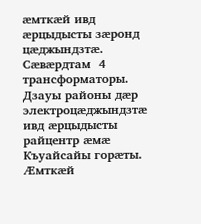æмткæй ивд æрцыдысты зæронд цæджындзтæ. Сæвæрдтам  4 трансформаторы. Дзауы районы дæр электроцæджындзтæ ивд æрцыдысты райцентр æмæ Къуайсайы горæты. Æмткæй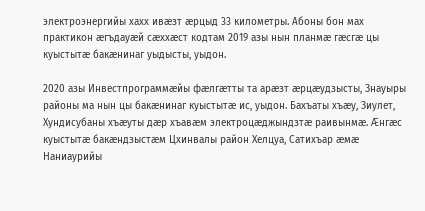электроэнергийы хахх ивæзт æрцыд 33 километры. Абоны бон мах практикон æгъдауæй сæххæст кодтам 2019 азы нын планмæ гæсгæ цы куыстытæ бакæнинаг уыдысты, уыдон.

2020 азы Инвестпрограммæйы фæлгæтты та арæзт æрцæудзысты, Знауыры районы ма нын цы бакæнинаг куыстытæ ис, уыдон. Бахъаты хъæу, Зиулет, Хундисубаны хъæуты дæр хъавæм электроцæджындзтæ раивынмæ. Æнгæс куыстытæ бакæндзыстæм Цхинвалы район Хелцуа, Сатихъар æмæ Наниаурийы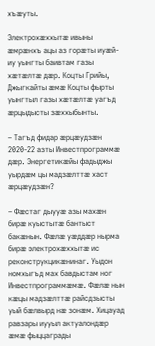хъæуты.

Электрохæххытæ ивыны æмрæнхъ ацы аз горæты иуæй-иу уынгты баивтам газы хæтæлтæ дæр. Коцты Грийы, Джыгкайты æмæ Коцты фырты уынгтыл газы хæтæлтæ уагъд æрцыдысты зæххыбынты.

– Тагъд фидар æрцæудзæн 2020-22 азты Инвестпрограммæ дæр. Энергетикæйы фадыджы уырдæм цы мадзæлттæ хаст æрцæудзæн?

– Фæстаг дыууæ азы махæн бирæ куыстытæ бантыст бакæнын. Фæлæ уæддæр нырма бирæ электрохæххытæ ис реконструкцикæнинаг. Уыдон номхыгъд мах бавдыстам ног Инвестпрограммæмӕ. Фæлæ нын кæцы мадзæлттæ райсдзысты уый бæлвырд нæ зонæм. Хицауад равзары иууыл актуалондæр æмæ фыццаграды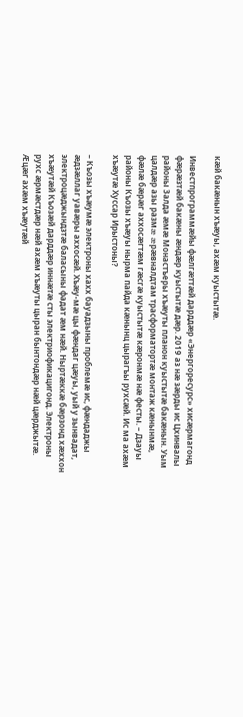кæй бакæнын хъæуы, ахæм куыстытæ.

Инвестпрограммæйы фæлгæттæй дарддæр «Энергоресурс» хисæрмагонд фæрæзтæй бакæны æндæр куыстытæ дæр. 2019 аз нæ зæрды ис Цхинвалы районы Залда æмæ Монастъеры хъæуты планон куыстытæ бакæнын. Уым цалдæр азы размæ æрæвналдтам трасформатортæ монтаж кæнынмæ, фæлæ бæрæг аххосæгтæм гæсгæ куыстытæ кæронмæ нæ фесты. – Дзауы районы Къозы хъæуы нырма пайда кæнынц цырагъы рухсæй. Ис ма ахæм хъæутæ Хуссар Ирыстоны?

– Къозы хъæумæ электроны хахх бауадзыны проблемæ ис, фæндаджы æдзæллаг уавæры аххосæй. Хъæу-мæ цы фæндаг цæуы, уый у зынвадат, электроцæджындзтæ баласыны фадат æм нæй. Ныртæккæ бæрзонд хæххон хъæутæй Къозæй дарддæр иннæтæ сты электриофикацигонд. Электроны рухс æрмæстдæр нæй ахæм хъæуты цыран бынтондæр нæй цæрджытæ. Æцæг ахæм хъæутæй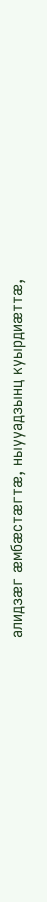алидзæг æмбæстæгтæ, ныууадзынц куырдиæттæ,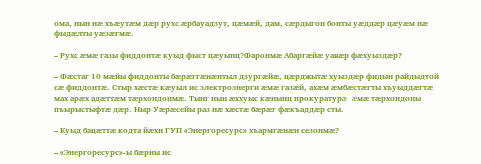ома, нын нæ хъæутæм дæр рухс æрбауадзут, цæмæй, дам, сæрдыгон бонты уæддæр цæуæм нæ фыдæлты уæзæгмæ.

– Рухс æмæ газы фиддонтæ куыд фыст цæуынц?Фаронмæ Абаргæйæ уавæр фæхуыздæр?

– Фæстаг 10 мæйы фиддонты бæрæггæнæнтыл дзургæйæ, цæрджытæ хуыздæр фидын райдыдтой сæ фиддонтæ. Стыр хæстæ кæуыл ис электроэнерги æмæ газæй, ахæм æмбæстæгты хъуыддæгтæ мах арæх адæттæм тæрхондонмæ. Тынг нын æххуыс кæнынц прокуратурæ æмæ тæрхондоны пъырыстыфтæ дæр. Ныр Уæрæсейы раз нæ хæстæ бæрæг фæкъаддæр сты.

– Куыд бацæттæ кодта йæхи ГУП «Энергоресурс» хъармгæнæн сезонмæ?

– «Энергоресурс»-ы бæрны ис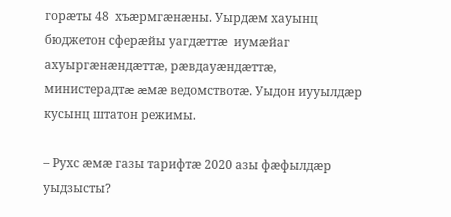горæты 48  хъæрмгæнæны. Уырдæм хауынц бюджетон сферæйы уагдæттæ  иумæйаг ахуыргæнæндæттæ, рæвдауæндæттæ, министерадтæ æмæ ведомствотæ. Уыдон иууылдæр кусынц штатон режимы.

– Рухс æмæ газы тарифтæ 2020 азы фæфылдæр уыдзысты?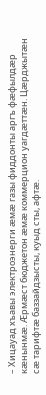– Хицауад хъавы электроэнерги æмæ газы фиддонты аргъ фæфылдæр кæнынмæ. Æрмæст бюджетон æмæ коммерцион уагдæттæн. Цæрджытæн сæ тарифтæ баззайдзысты, куыд сты, афтæ.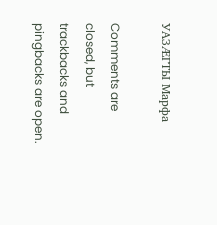УАЗÆГТЫ Марфа

Comments are closed, but trackbacks and pingbacks are open.